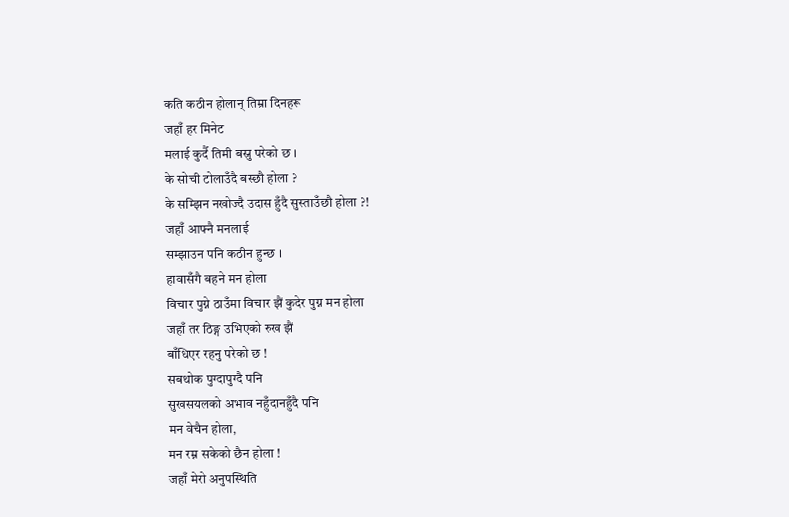कति कठीन होलान् तिम्रा दिनहरू
जहाँ हर मिनेट
मलाई कुर्दै तिमी बस्नु परेको छ ।
के सोची टोलाउँदै बस्छौ होला ?
के सम्झिन नखोज्दै उदास हुँदै सुस्ताउँछौ होला ?!
जहाँ आफ्नै मनलाई
सम्झाउन पनि कठीन हुन्छ ।
हावासँगै बहने मन होला
विचार पुग्ने ठाउँमा विचार झैं कुदेर पुग्न मन होला
जहाँ तर ठिङ्ग उभिएको रुख झैं
बाँधिएर रहनु परेको छ !
सबथोक पुग्दापुग्दै पनि
सुखसयलको अभाव नहुँदानहुँदै पनि
मन वेचैन होला‚
मन रम्न सकेको छैन होला !
जहाँ मेरो अनुपस्थिति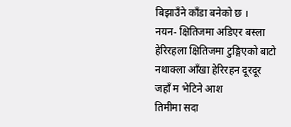बिझाउँने काँडा बनेको छ ।
नयन- क्षितिजमा अडिएर बस्ला
हेरिरहला क्षितिजमा टुङ्गिएको बाटो
नथाक्ला आँखा हेरिरहन दूरदूर
जहाँ म भेटिने आश
तिमीमा सदा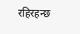रहिरहन्छ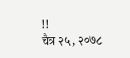!!
चैत्र २५‚ २०७८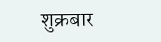शुक्रबार